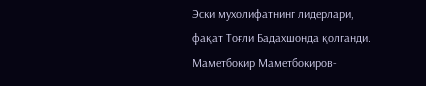Эски мухолифатнинг лидерлари, фақат Тоғли Бадахшонда қолганди. Маметбокир Маметбокиров-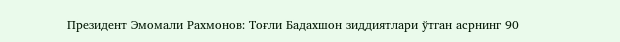Президент Эмомали Рахмонов: Тоғли Бадахшон зиддиятлари ўтган асрнинг 90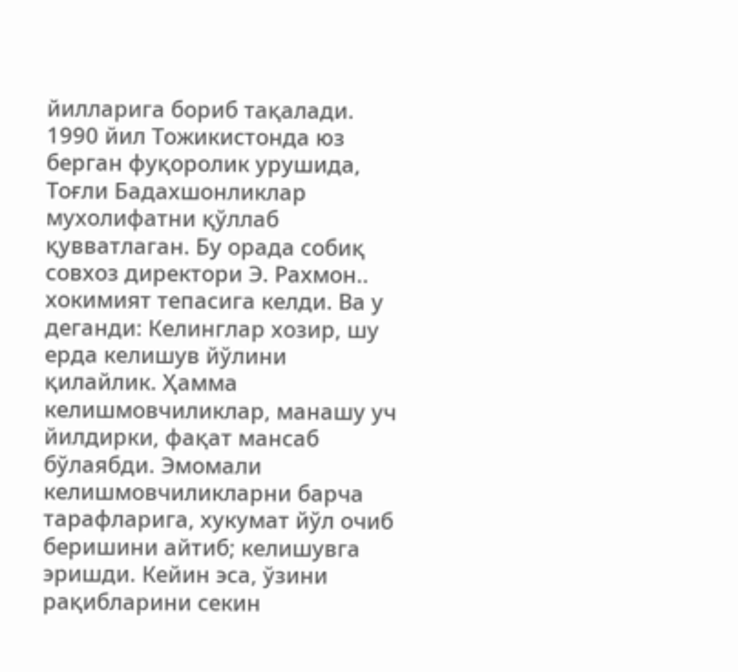йилларига бориб тақалади. 1990 йил Тожикистонда юз берган фуқоролик урушида, Тоғли Бадахшонликлар мухолифатни қўллаб қувватлаган. Бу орада собиқ совхоз директори Э. Рахмон.. хокимият тепасига келди. Ва у деганди: Келинглар хозир, шу ерда келишув йўлини қилайлик. Ҳамма келишмовчиликлар, манашу уч йилдирки, фақат мансаб бўлаябди. Эмомали келишмовчиликларни барча тарафларига, хукумат йўл очиб беришини айтиб; келишувга эришди. Кейин эса, ўзини рақибларини секин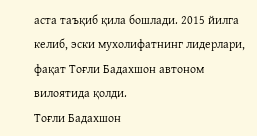аста таъқиб қила бошлади. 2015 йилга келиб, эски мухолифатнинг лидерлари, фақат Тоғли Бадахшон автоном вилоятида қолди.
Тоғли Бадахшон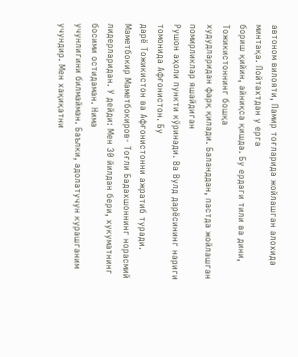автоном вилояти, Памир тоғларида жойлашган алохида минтақа. Пойтахтдан у ерга
бориш қийин, айниқса қишда. Бу ердаги тили ва дини, Тожикистоннинг бошқа
худудларидан фарқ қилади. Баланддан, пастда жойлашган помирликлар яшайдиган
Рушон аҳоли пункти кўринади. Ва Вулд дарёсининг нариги томонида Афғонистон. Бу
дарё Тожикистон ва Афғонистонни ажратиб туради.
Маметбокир Маметбокиров- Тоғли Бадахшоннинг норасмий
лидерларидан. У дейди: Мен 30 йилдан бери, хукуматнинг босими остидаман. Нима
учунлигини билмайман. Баълки, адолатучун курашганим учундир. Мен хақиқатни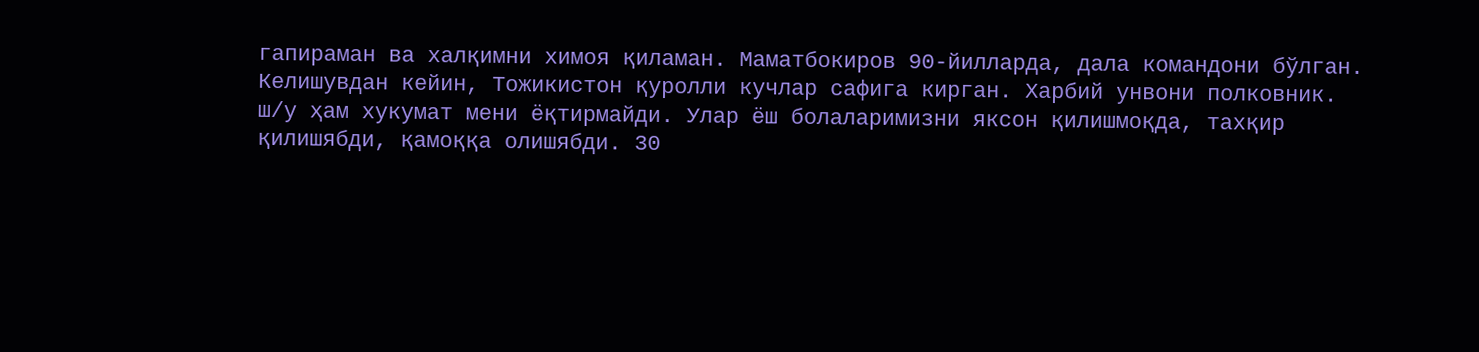гапираман ва халқимни химоя қиламан. Маматбокиров 90-йилларда, дала командони бўлган.
Келишувдан кейин, Тожикистон қуролли кучлар сафига кирган. Харбий унвони полковник.
ш/у ҳам хукумат мени ёқтирмайди. Улар ёш болаларимизни яксон қилишмоқда, тахқир
қилишябди, қамоққа олишябди. 30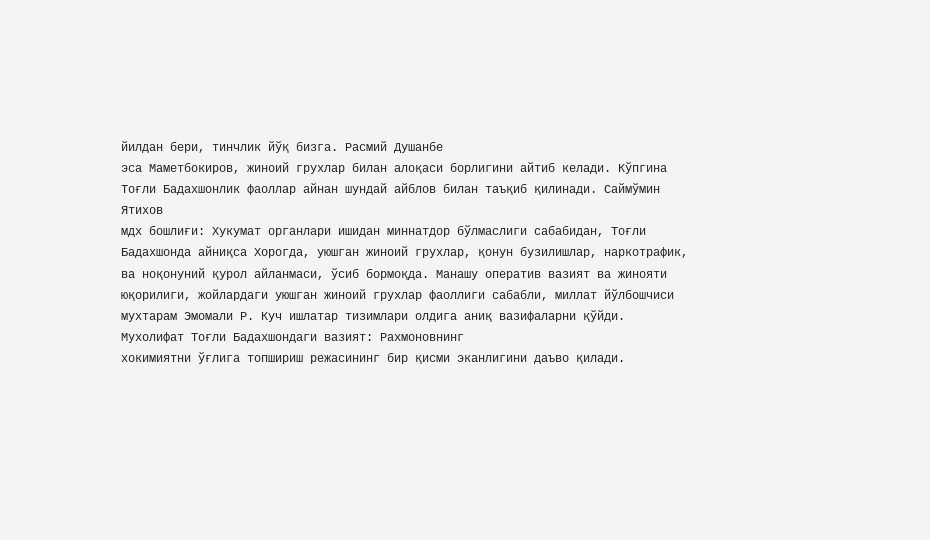йилдан бери, тинчлик йўқ бизга. Расмий Душанбе
эса Маметбокиров, жиноий грухлар билан алоқаси борлигини айтиб келади. Кўпгина
Тоғли Бадахшонлик фаоллар айнан шундай айблов билан таъқиб қилинади. Саймўмин Ятихов
мдх бошлиғи: Хукумат органлари ишидан миннатдор бўлмаслиги сабабидан, Тоғли
Бадахшонда айниқса Хорогда, уюшган жиноий грухлар, қонун бузилишлар, наркотрафик,
ва ноқонуний қурол айланмаси, ўсиб бормоқда. Манашу оператив вазият ва жинояти
юқорилиги, жойлардаги уюшган жиноий грухлар фаоллиги сабабли, миллат йўлбошчиси
мухтарам Эмомали Р. Куч ишлатар тизимлари олдига аниқ вазифаларни қўйди.
Мухолифат Тоғли Бадахшондаги вазият: Рахмоновнинг
хокимиятни ўғлига топшириш режасининг бир қисми эканлигини даъво қилади.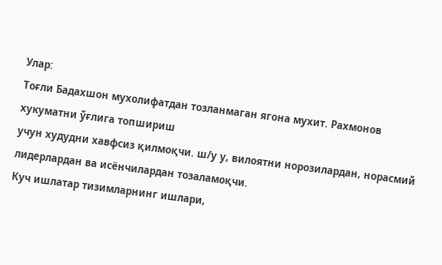Улар:
Тоғли Бадахшон мухолифатдан тозланмаган ягона мухит. Рахмонов хукуматни ўғлига топшириш
учун худудни хавфсиз қилмоқчи. ш/у у, вилоятни норозилардан, норасмий
лидерлардан ва исёнчилардан тозаламоқчи.
Куч ишлатар тизимларнинг ишлари,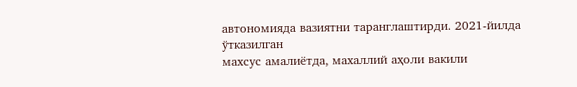автономияда вазиятни таранглаштирди. 2021-йилда
ўтказилган
махсус амалиётда, махаллий аҳоли вакили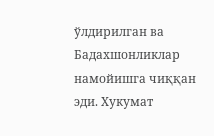ўлдирилган ва Бадахшонликлар намойишга чиққан эди. Хукумат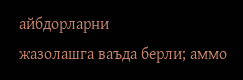айбдорларни
жазолашга ваъда берли; аммо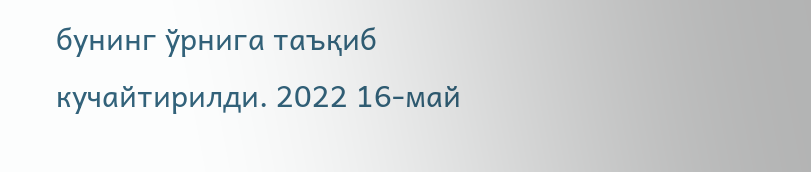бунинг ўрнига таъқиб кучайтирилди. 2022 16-май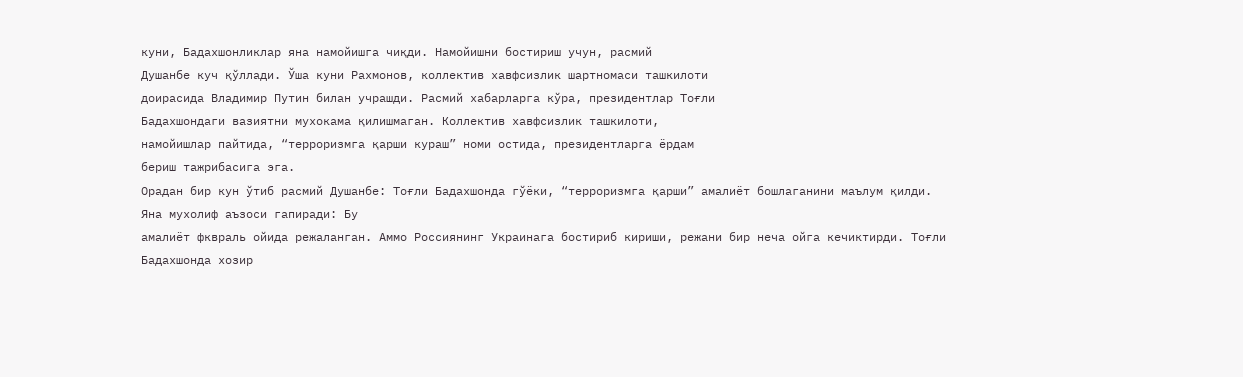куни, Бадахшонликлар яна намойишга чиқди. Намойишни бостириш учун, расмий
Душанбе куч қўллади. Ўша куни Рахмонов, коллектив хавфсизлик шартномаси ташкилоти
доирасида Владимир Путин билан учрашди. Расмий хабарларга кўра, президентлар Тоғли
Бадахшондаги вазиятни мухокама қилишмаган. Коллектив хавфсизлик ташкилоти,
намойишлар пайтида, “терроризмга қарши кураш” номи остида, президентларга ёрдам
бериш тажрибасига эга.
Орадан бир кун ўтиб расмий Душанбе: Тоғли Бадахшонда гўёки, “терроризмга қарши” амалиёт бошлаганини маълум қилди. Яна мухолиф аъзоси гапиради: Бу
амалиёт фквраль ойида режаланган. Аммо Россиянинг Украинага бостириб кириши, режани бир неча ойга кечиктирди. Тоғли Бадахшонда хозир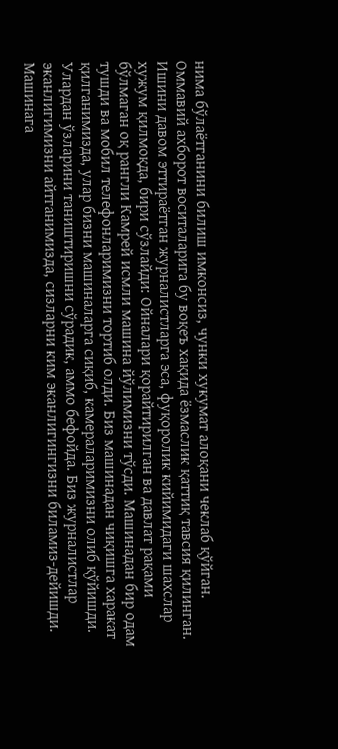нима бўлаётганини билиш имконсиз, чунки хукумат алоқани чеклаб қўйган. Оммавий ахборот воситаларига бу воқеъ хақида ёзмаслик қаттиқ тавсия қилинган. Ишини давом эттираётган журналистларга эса, фуқоролик кийимидаги шахслар хужум қилмоқда, бири сўзлайди: Ойналари қорайтирилган ва давлат рақами бўлмаган оқ рангли Камрей исмли машина йўлимизни тўсди. Машинадан бир одам тушди ва мобил телефонларимизни тортиб олди. Биз машинадан чиқишга харакат қилганимизда, улар бизни машиналарга сиқиб, камераларимизни олиб қўйишди. Улардан ўзларини таништиришни сўрадик, аммо бефойда. Биз журналистлар эканлигимизни айтганимизда, сизларни ким эканлигингизни биламиз-дейишди. Машинага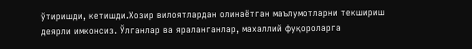ўтиришди, кетишди.Хозир вилоятлардан олинаётган маълумотларни текшириш
деярли имконсиз. Ўлганлар ва яраланганлар, махаллий фуқороларга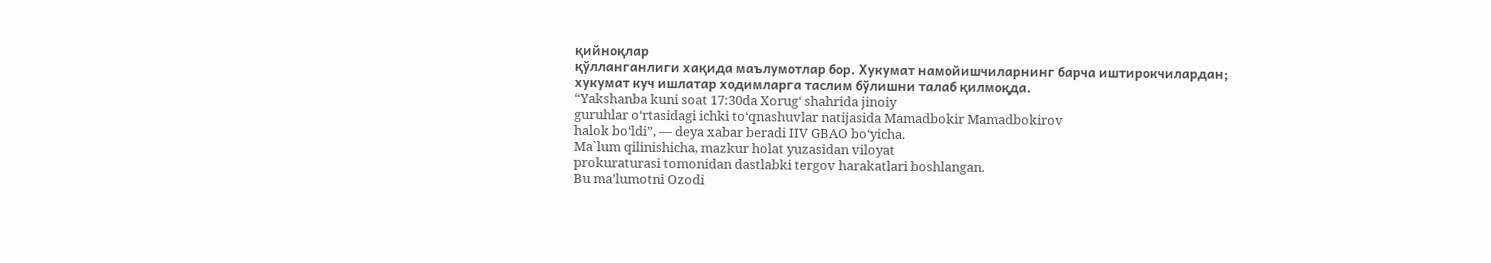қийноқлар
қўлланганлиги хақида маълумотлар бор. Хукумат намойишчиларнинг барча иштирокчилардан;
хукумат куч ишлатар ходимларга таслим бўлишни талаб қилмоқда.
“Yakshanba kuni soat 17:30da Xorugʻ shahrida jinoiy
guruhlar oʻrtasidagi ichki toʻqnashuvlar natijasida Mamadbokir Mamadbokirov
halok boʻldi”, — deya xabar beradi IIV GBAO boʻyicha.
Ma`lum qilinishicha, mazkur holat yuzasidan viloyat
prokuraturasi tomonidan dastlabki tergov harakatlari boshlangan.
Bu maʼlumotni Ozodi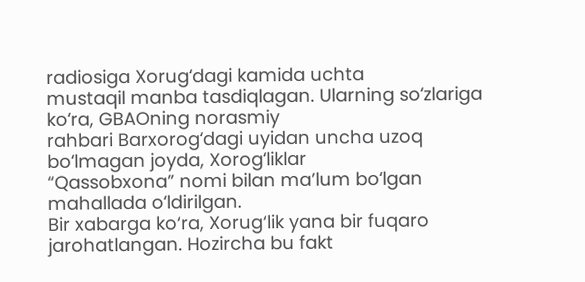radiosiga Xorugʻdagi kamida uchta
mustaqil manba tasdiqlagan. Ularning soʻzlariga koʻra, GBAOning norasmiy
rahbari Barxorogʻdagi uyidan uncha uzoq boʻlmagan joyda, Xorogʻliklar
“Qassobxona” nomi bilan maʼlum boʻlgan mahallada oʻldirilgan.
Bir xabarga ko‘ra, Xorug‘lik yana bir fuqaro
jarohatlangan. Hozircha bu fakt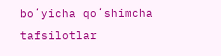boʻyicha qoʻshimcha tafsilotlar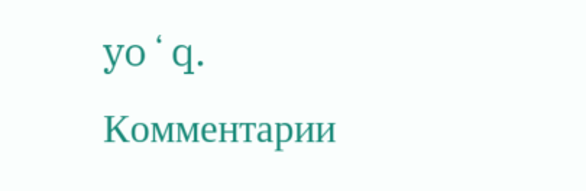yoʻq.
Комментарии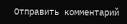Отправить комментарий